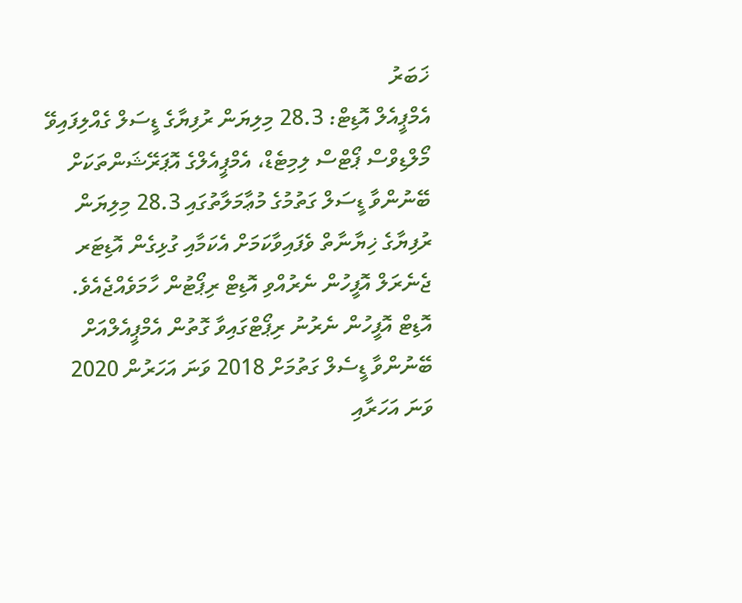ޚަބަރު
އެމްޕީއެލް އޮޑިޓް: 28.3 މިލިޔަން ރުފިޔާގެ ޑީސަލް ގެއްލިފައިވޭ
މޯލްޑިވްސް ޕޯޓްސް ލިމިޓެޑް، އެމްޕީއެލްގެ އޮޕަރޭޝަންތަކަށް ބޭނުންވާ ޑީސަލް ގަތުމުގެ މުޢާމަލާތުގައި 28.3 މިލިޔަން ރުފިޔާގެ ޚިޔާނާތް ވެފައިވާކަމަށް އެކަމާއި ގުޅިގެން އޮޑިޓަރ ޖެނެރަލް އޮފީހުން ނެރުއްވި އޮޑިޓް ރިޕޯޓުން ހާމަވެއްޖެއެވެ.
އޮޑިޓް އޮފީހުން ނެރުނު ރިޕޯޓްގައިވާ ގޮތުން އެމްޕީއެލްއަށް ބޭނުންވާ ޑީސެލް ގަތުމަށް 2018 ވަނަ އަހަރުން 2020 ވަނަ އަހަރާއި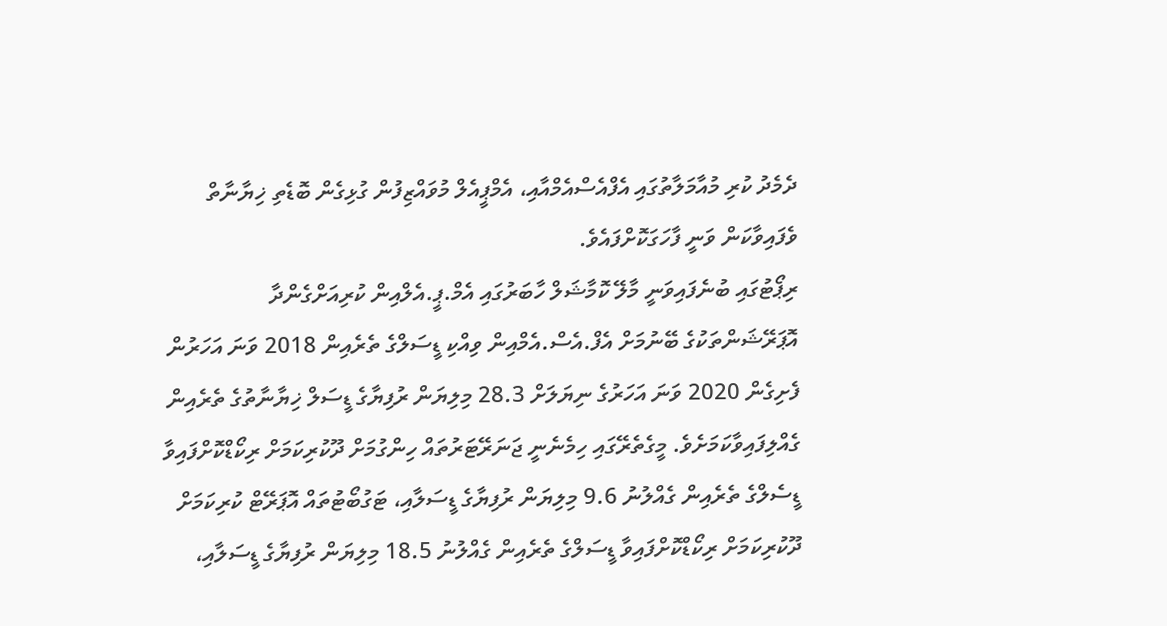ދެމެދު ކުރި މުއާމަލާތުގައި އެފްއެސްއެމްއާއި، އެމްޕީއެލް މުވައްޒިފުން ގުޅިގެން ބޮޑެތި ޚިޔާނާތް ވެފައިވާކަން ވަނީ ފާހަގަކޮށްފައެވެ.
ރިޕޯޓުގައި ބުނެފައިވަނީ މާލޭ ކޮމާޝަލް ހާބަރުގައި އެމް.ޕީ.އެލްއިން ކުރިއަށްގެންދާ އޮޕަރޭޝަންތަކުގެ ބޭނުމަށް އެފް.އެސް.އެމްއިން ވިއްކި ޑީސަލްގެ ތެރެއިން 2018 ވަނަ އަހަރުން ފެށިގެން 2020 ވަނަ އަހަރުގެ ނިޔަލަށް 28.3 މިލިޔަން ރުފިޔާގެ ޑީސަލް ޚިޔާނާތުގެ ތެރެއިން ގެއްލިފައިވާކަމަށެވެ. މީގެތެރޭގައި ހިމެނެނީ ޖަނަރޭޓަރުތައް ހިންގުމަށް ދޫކުރިކަމަށް ރިކޯޑްކޮށްފައިވާ ޑީސެލްގެ ތެރެއިން ގެއްލުނު 9.6 މިލިޔަން ރުފިޔާގެ ޑީސަލާއި، ޓަގުބޯޓުތައް އޮޕަރޭޓް ކުރިކަމަށް ދޫކުރިކަމަށް ރިކޯޑްކޮށްފައިވާ ޑީސަލްގެ ތެރެއިން ގެއްލުނު 18.5 މިލިޔަން ރުފިޔާގެ ޑީސަލާއި،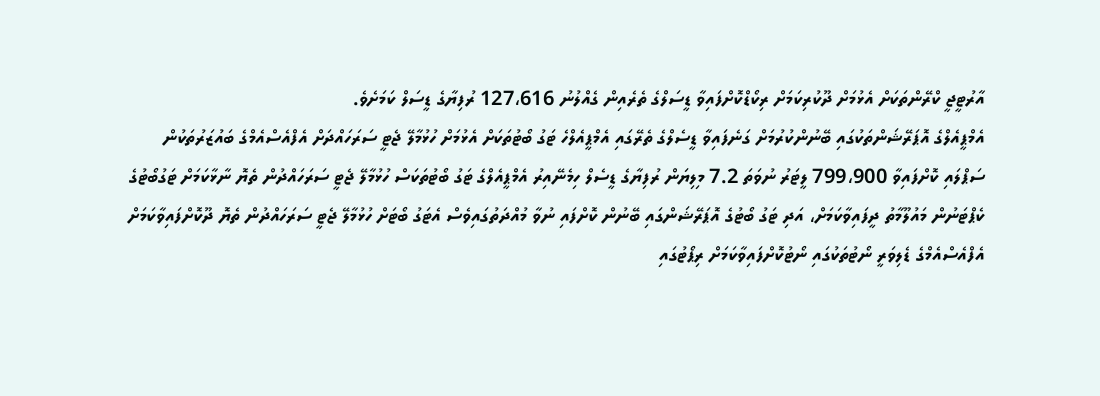އާރުޓީޖީ ކްރޭންތަކަށް އެޅުމަށް ދޫކުރިކަމަށް ރިކޯޑްކޮށްފައިވާ ޑީސަލްގެ ތެރެއިން ގެއްލުނު 127،616 ރުފިޔާގެ ޑީސަލް ކަމަށެވެ.
އެމްޕީއެލްގެ އޮޕަރޭޝަންތަކުގައި ބޭނުންކުރުމަށް ގަނެފައިވާ ޑީސެލްގެ ތެރޭގައި އެމްޕީއެލްހެ ޓަގު ބޯޓުތަކަށް އެޅުމަށް ހުޅުމާލޭ ޖެޓީ ސަރަހައްދަށް އެފްއެސްއެމްގެ ބައުޒަރުތަކުން ސަޕްލައި ކޮށްފައިވާ 799،900 ލީޓަރު ނުވަތަ 7.2 މިލިޔަން ރުފިޔާގެ ޑީސެލް ހިމެނޭއިރު އެމްޕީއެލްގެ ޓަގު ބޯޓުތަކަސް ހުޅުމާލޭ ޖެޓީ ސަރަހައްދުން ތެޔޮ ނާޅާކަމަށް ޓަގުބޯޓުގެ ކެޕްޓަނުން މައުލޫމާތު ދީފައިވާކަމަށް، އަދި ޓަގު ބޯޓުގެ އޮޕަރޭޝަންގައި ބޭނުން ކޮށްފައި ނުވާ މުއްދަތުގައިވެސް އެޓަގު ބޯޓަށް ހުޅުމާލޭ ޖެޓީ ސަރަހައްދުން ތެޔޮ ދޫކޮށްފައިވާކަމަށް އެފްއެސްއެމްގެ ޑެލިވަރީ ނޯޓުތަކުގައި ނޯޓުކޮށްފައިވާކަމަށް ރިޕޯޓުގައި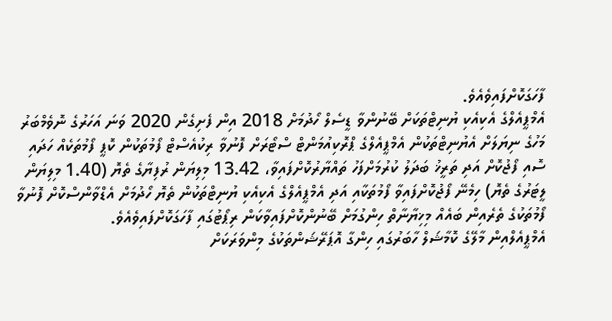ފާހަގަކޮށްފައިވެއެވެ.
އެމްޕީއެލްގެ އެކިއެކި ޔުނިޓްތަކަށް ބޭނުންވާ ޑީސެލް ހޯދުމަށް 2018 އިން ފެށިގެން 2020 ވަނަ އަހަރުގެ ނޮވެމްބަރު މަހުގެ ނިޔަލަށް އެޔުނިޓްތަކުން އެމްޕީއެލްގެ ޕްރޮކިއުމަންޓް ސްޓޯރަށް ފޮނުވާ ރިކުއެސްޓް ފޯމުތަކުން ކޮޕީ ފޯމުތަކެއް ހަދައި ސޮއި ފޯޖުކޮށް އަދި ތަރީޚު ބަދަލު ކުރުމަށްފަހު ތައްޔާރުކޮށްފައިވާ، 13.42 މިލިޔަން ރުފިޔާގެ ތެޔޮ (1.40 މިލިޔަން ލީޓަރުގެ ތެޔޮ) ހިމެނޭ ފޯޖުކޮށްފައިވާ ފޯމުތަކާއި އަދި އެމްޕީއެލްގެ އެކިއެކި ޔުނިޓްތަކުން ތެޔޮ ހޯދުމަށް އެޑްވާންސްކޮށް ފޮނުވާ ފޯމުތަކުގެ ތެރެއިން ބައެއް މިޚިޔާނާތް ހިންގުމަށް ބޭނުންކޮށްފައިވާކަން ރިޕޯޓުގައި ފާހަގަކޮށްފައިވެއެވެ.
އެމްޕީއެލްއިން މާލޭގެ ކޮމާޝަލް ހާބަރުގައި ހިންގާ އޮޕަރޭޝަންތަކުގެ މިންވަރަކަށް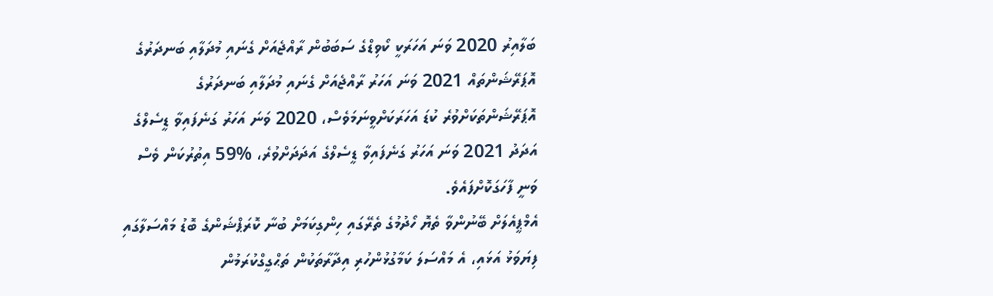ބަލާއިރު 2020 ވަނަ އަހަރަކީ ކޯވިޑްގެ ސަބަބުން ރާއްޖެއަށް ގެނައި މުދަލާއި ބަނދަރުގެ އޮޕަރޭޝަންތައް 2021 ވަނަ އަހަރު ރާއްޖެއަށް ގެނައި މުދަލާއި ބަނދަރުގެ އޮޕަރޭޝަންތަކަށްވުރެ ކުޑަ އަހަރަކަށްވީނަމަވެސް، 2020 ވަނަ އަހަރު ގަނެފައިވާ ޑީސެލްގެ އަދަދު 2021 ވަނަ އަހަރު ގަނެފައިވާ ޑީސެލްގެ އަދަދަށްވުރެ، %59 އިތުރުކަން ވެސް ވަނީ ފާހަގަކޮށްފައެވެ.
އެމްޕީއެލަށް ބޭނުންވާ ތެޔޮ ހޯދުމުގެ ތެރޭގައި ހިންގިކަމަށް ބުނާ ކޮރަޕްޝަންގެ ބޮޑު މައްސަލާގައި ފިޔަވަޅު އަޅައި، އެ މައްސަލަ ކަމާގުޅުންހުރި އިދާރާތަކުން ތަޙްގީގްކުރަމުން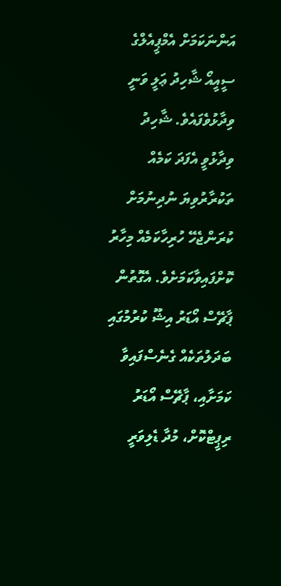އަންނަކަމަށް އެމްޕީއެލްގެ ސީއީއޯ ޝާހިދު ޢަލީ ވަނީ ވިދާޅުވެފައެވެ. ޝާހިދު ވިދާޅުވީ އެފަދަ ކަމެއް ތަކުރާރުވިޔަ ނުދިނުމަށް ކުރަންޖެހޭ ހުރިހާކަމެއް މިހާރު ކޮށްފައިވާކަމަށެވެ. އެގޮތުން ޕާޗޭސް އޯޑަރު އިޝޫ ކުރުމުގައި ބަދަލުތަކެއް ގެނެސްފައިވާ ކަމަށާއި، ޕާޗޭސް އޯޑަރު ރިޕީޓްކޮށް، މުދާ ޑެލިވަރީ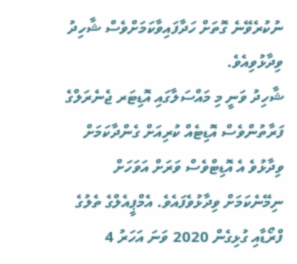ނުކުރެވޭނެ ގޮތަށް ހަދާފައިވާކަމަށްވެސް ޝާހިދު ވިދާޅުވިއެވެ.
ޝާހިދު ވަނީ މި މައްސަލާގައި އޮޑިޓަރ ޖެނެރަލްގެ ފަރާތުންވެސް އޮޑިޓެއް ކުރިއަށް ގެންދާކަމަށް ވިދާޅުވެ އެ އޮޑިޓްވެސް ވަރަށް އަވަހަށް ނިމޭނެކަމަށް ވިދާޅުވެފައެވެ. އެމްޕީއެލްގެ ތެލުގެ ފްރޯޑާއި ގުޅިގެން 2020 ވަނަ އަހަރު 4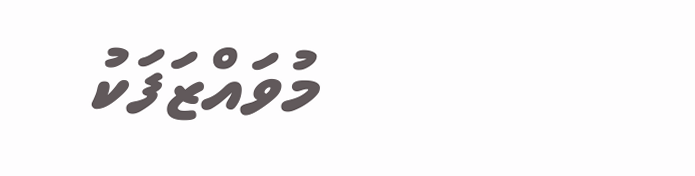މުވައްޒަފަކު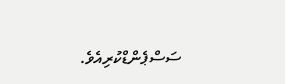ސަސްޕެންޑްކުރިއެވެ.